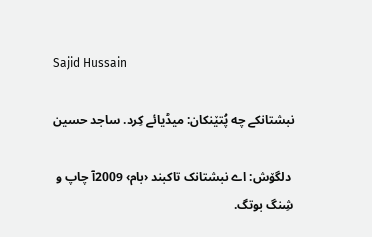Sajid Hussain

نبشتانکے چه پُتێنکان: میڈیائے کِرد. ساجد حسین

 دلگۆش: اے نبشتانک تاکبند ‹بام› 2009آ چاپ و شِنگ بوتگ.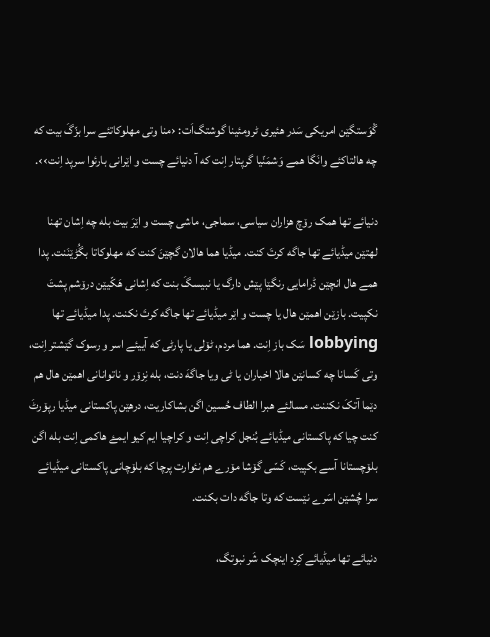گْوَستگێن امریکی سَدر هئیری ٹرومئینا گوشتگ‌اَت: ‹منا وتی مهلوکاتئے سرا بزّگَ بیت که چه هالتاکئے وانَگا همے وَشمَنّیا گرپتار اِنت که آ دنیائے چست و اێرانی بارئوا سرپد اِنت››.

دنیائے تها همک رۆچ هزاران سیاسی، سماجی، ماشی چست و اێرَ بیت بله چه اِشان تهنا لهتێن میڈیائے تها جاگه کرتَ کنت. میڈیا هما هالان گچێنَ کنت که مهلوکاتا بگُڑێنَنت. پدا همے هال انچێن ڈرامایی رنگێا پێش دارگ یا نبیسگَ بنت که اِشانی هَکّیێن درۆشم پشتَ نکپیت. بازێن اهمێن هال یا چست و اێر میڈیائے تها جاگه کرتَ نکنت. پدا میڈیائے تها lobbying سَک باز اِنت. هما مردم، ٹۆلی یا پارٹی که آییئے اسر و رسوک گێشتر اِنت، وتی کَسانا چه کسانێن هالا اخباران یا ٹی ویا جاگهَ دنت، بله نِزۆر و ناتوانانی اهمێن هال هم دێما آتکَ نکننت. مسالئے هبرا الطاف حُسین اگن بشاکاریت، درهێن پاکستانی میڈیا رپۆرٹَ کنت چیا که پاکستانی میڈیائے بُنجل کراچی اِنت و کراچیا ایم کیو ایمۓ هاکمی اِنت بله اگن بلۆچستانا آسے بکپیت، کَسّی گۆشا مۆرے هم نئوارت پرچا که بلۆچانی پاکستانی میڈیائے سرا چُشێن اسَرے نێست که وتا جاگه دات بکنت.

دنیائے تها میڈیائے کِرد اینچک شَر نبوتگ،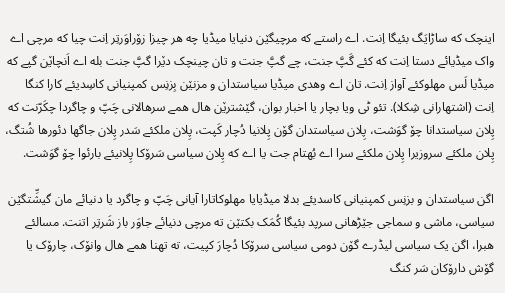اینچک که ساڑایَگ بئیگا اِنت. اے راستے که مرچیگێن دنیایا میڈیا چه هر چیزا زۆراوَرتِر اِنت چیا که مرچی اے واک میڈیائے دستا اِنت که کئے گَپَّ جنت، چے گپَّ جنت و تان چینچک دێرا گپَّ جنت بله اے اَنچاێن گپے که میڈیا لَس مهلوکئے آواز اِنت. تان اے وهدی میڈیا سیاستدان و مزنێن بِزنِس کمپنیانی کاسِدیئے کارا کنگا اِنت (اشتهارانی شِکلا). تئو ٹی ویا بچار یا اخبار بوان، گێشترێن هال همے سرهالانی چَپّ و چاگردا چکَرّنت که پِلان سیاستدانا چۆ گوَشت، پِلان سیاستدان گۆن پِلانیا دُچار کَپت، پِلان ملکئے سَدر پِلان جاگها دئورها شُتگ، پِلان ملکئے سروزیرا پِلان ملکئے سرا اے بُهتام جت یا اے که پِلان سیاسی سَرۆکا پِلانیئے بارئوا چۆ گوَشت.

اگن سیاستدان و بزنِس کمپنیانی کاسدیئے بدلا میڈیایا مهلوکاتارا آیانی چَپّ و چاگرد یا دنیائے مان گیشِّتگێن سیاسی، ماشی و سماجی جێڑهانی سرپد بئیگا کُمَک بکتێن ته مرچی دنیائے جاوَر باز شَرتِر اتنت. مسالئے هبرا، اگن یک سیاسی لیڈرے گۆن دومی سیاسی سرۆکا دُچارَ کپیت، ته تهنا همے هال وانۆک، چارۆک یا گۆش دارۆکان سَر کنگ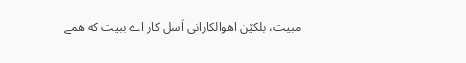مبیت، بلکێن اهوالکارانی اَسل کار اے ببیت که همے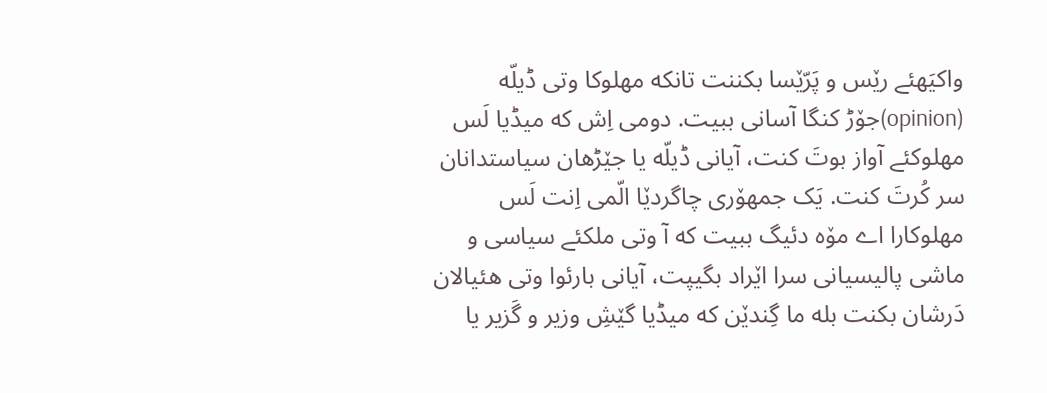واکیَهئے رێس و پَرّێسا بکننت تانکه مهلوکا وتی ڈیلّه (opinion)جۆڑ کنگا آسانی ببیت. دومی اِش که میڈیا لَس مهلوکئے آواز بوتَ کنت، آیانی ڈیلّه یا جێڑهان سیاستدانان سر کُرتَ کنت. یَک جمهۆری چاگردێا الّمی اِنت لَس مهلوکارا اے مۆه دئیگ ببیت که آ وتی ملکئے سیاسی و ماشی پالیسیانی سرا اێراد بگیپت، آیانی بارئوا وتی هئیالان دَرشان بکنت بله ما گِندێن که میڈیا گێشِ وزیر و گَزیر یا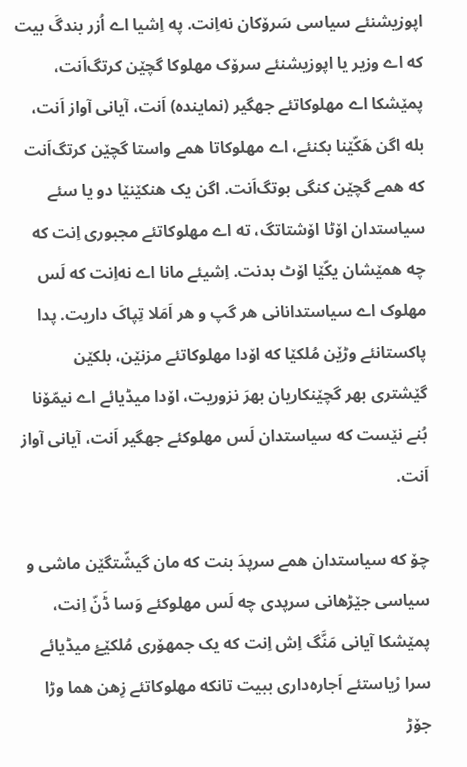اپوزیشنئے سیاسی سَرۆکان نه‌اِنت. په اِشیا اے اُزر بندگَ بیت که اے وزیر یا اپوزیشنئے سرۆک مهلوکا گچێن کرتگ‌اَنت، پمێشکا اے مهلوکاتئے جهگیر (نماینده) اَنت، آیانی آواز اَنت، بله اگن هَکّێنا بکنئے، اے مهلوکاتا همے واستا گچێن کرتگ‌اَنت که همے گچێن کنگی بوتگ‌اَنت. اگن یک هنکێنێا دو یا سئے سیاستدان اۆٹا اۆشتاتگ، ته اے مهلوکاتئے مجبوری اِنت که چه همێشان یکّێا اۆٹ بدنت. اِشیئے مانا اے نه‌اِنت که لَس مهلوک اے سیاستدانانی هر گپ و هر اَمَلا تِپاکَ داریت. پدا پاکستانئے وڑێن مُلکێا که اۆدا مهلوکاتئے مزنێن، بلکێن گێشتری بهر گچێنکاریان بهرَ نزوریت، اۆدا میڈیائے اے نیمّۆنا بُنے نێست که سیاستدان لَس مهلوکئے جهگیر اَنت، آیانی آواز اَنت.

چۆ که سیاستدان همے سرپدَ بنت که مان گیشّتگێن ماشی و سیاسی جێڑهانی سرپدی چه لَس مهلوکئے وَسا ڈَنّ اِنت، پمێشکا آیانی مَنَّگ اِش اِنت که یک جمهۆری مُلکێۓ میڈیائے سرا رْیاستئے اَجاره‌داری ببیت تانکه مهلوکاتئے زِهن هما وڑا جۆڑ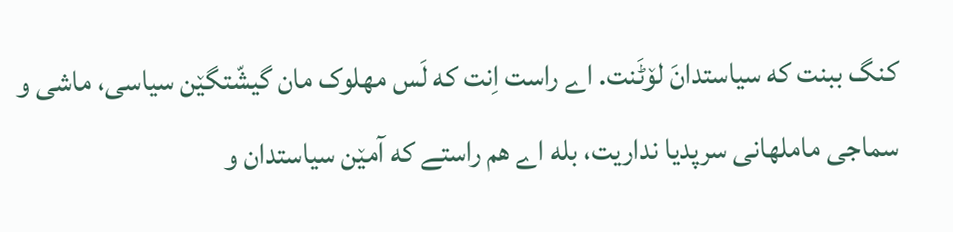کنگ ببنت که سیاستدانَ لۆٹَنت. اے راست اِنت که لَس مهلوک مان گیشّتگێن سیاسی، ماشی و سماجی ماملهانی سرپدیا نداریت، بله اے هم راستے که آمێن سیاستدان و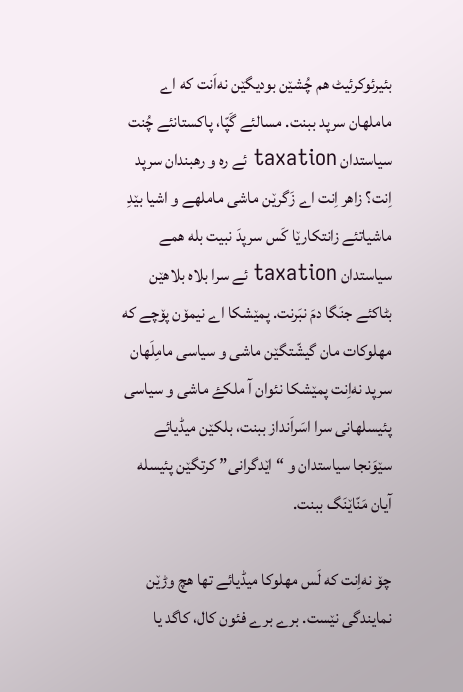بئیرئوکرئیٹ هم چُشێن بودیگێن نه‌اَنت که اے ماملهان سرپد ببنت. مسالئے گَپّا، پاکستانئے چُنت سیاستدان taxation ئے ره و رهبندان سرپد اِنت؟ زاهر اِنت اے زَگرێن ماشی ماملهے و اشیا بێدِ ماشیاتئے زانتکارێا کَس سرپدَ نبیت بله همے سیاستدان taxation ئے سرا بلاه بلاهێن بٹاکئے جنَگا دمَ نبَرنت. پمێشکا اے نیمۆن پۆچے که مهلوکات مان گیشّتگێن ماشی و سیاسی مامِلَهان سرپد نه‌اِنت پمێشکا نئوان آ ملکۓ ماشی و سیاسی پئیسلهانی سرا اسَراَنداز ببنت، بلکێن میڈیائے سێوَنجا سیاستدان و “اێدگرانی” کرتگێن پئیسله آیان مَنّاێنَگ ببنت.

چۆ نه‌اِنت که لَس مهلوکا میڈیائے تها هچ وڑێن نمایندگی نێست. برے برے فئون کال، کاگد یا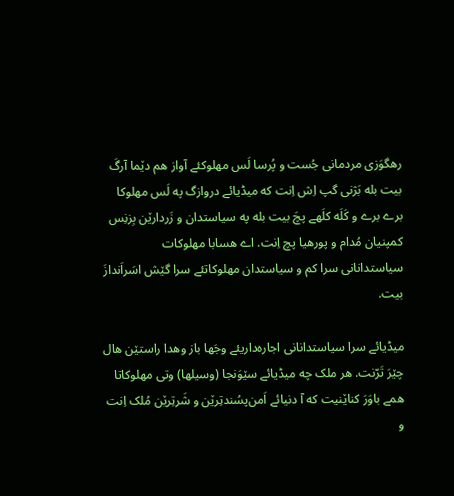رهگوَزی مردمانی جُست و پُرسا لَس مهلوکئے آواز هم دێما آرگَ بیت بله بَژنی گپ اِش اِنت که میڈیائے دروازگ په لَس مهلوکا برے برے و کَلَه کلَهے پچَ بیت بله په سیاستدان و زَردارێن بِزنِس کمپنیان مُدام و پورهیا پچ اِنت. اے هسابا مهلوکات سیاستدانانی سرا کم و سیاستدان مهلوکاتئے سرا گێش اسَراَندازَ بیت.

میڈیائے سرا سیاستدانانی اجاره‌داریئے وجَها باز وهدا راستێن هال چێرَ تَرّنت. هر ملک چه میڈیائے سێوَنجا (وسیلها) وتی مهلوکاتا همے باوَرَ کناێنیت که آ دنیائے اَمن‌پسُندتِرێن و شَرتِرێن مُلک اِنت و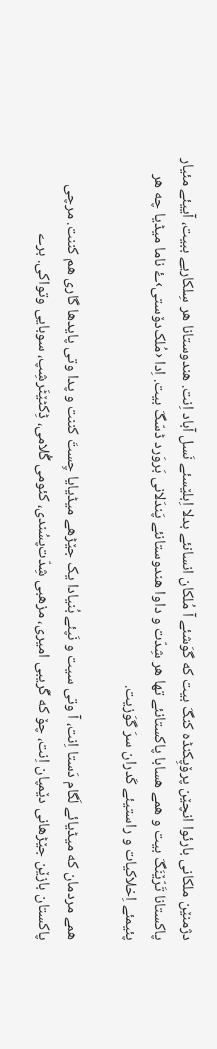دژمنێن ملکانی بارئوا انچێن پرۆپِکنڈه کنگَ بیت که گوَشئے آ مُلکان انسانئے بدلا اِبلێسئے نَسل آباد اِنت. هندوستانا هر سِلکاریے ببیت، آییئے مئیار پاکستانا تَرّێنَگَ بیت و همے هسابا پاکستانئے تها هر شِدّت و داوا هندوستانئے پَندَلانی بَروَرد ڈسّگَ بیت. اِدا ‹مُلک‌دۆستی›ۓ ناما میڈیا چه هر پئیمئے اِخلاکیات و راستیئے کَدران سرَ گوَزیت.

همے مردمان که میڈیائے لَگام دَستا اِنت، آ وتی سیت و نَپئے بُنیادا یک جێڑهے میڈیایا چِستَ کننت و پدا وتی پایدها گاری هم کننت. مرچی پاکستان بازێن جێڑهانی دێمپان اِنت، چۆ که گَریبی امیری، مزهبی شِدّت‌پسُندی، کئومی گُلامی، ڈِکٹێٹَرشِپ، سوبایی وتواکی. برے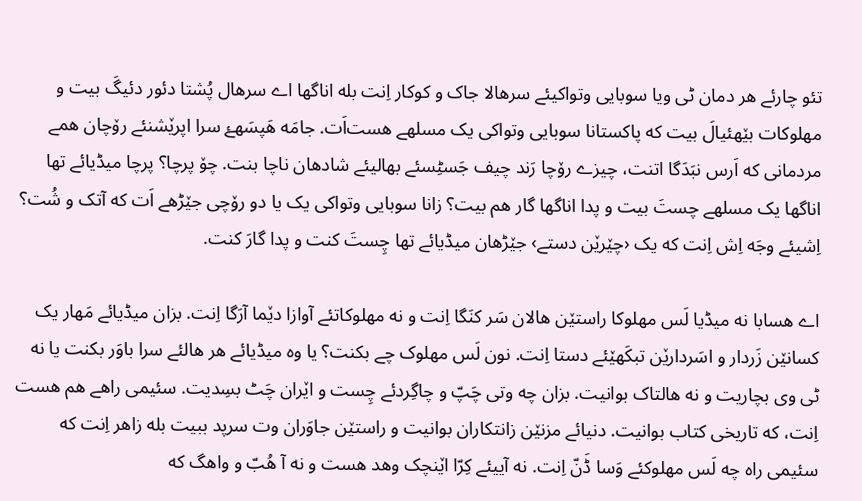تئو چارئے هر دمان ٹی ویا سوبایی وتواکیئے سرهالا جاک و کوکار اِنت بله اناگها اے سرهال پُشتا دئور دئیگَ بیت و مهلوکات بێهئیالَ بیت که پاکستانا سوبایی وتواکی یک مسلهے هست‌اَت. جامَه هَپسَهۓ سرا اپرێشنئے رۆچان همے مردمانی که اَرس نبَدَگا اتنت، چیزے رۆچا رَند چیف جَسٹِسئے بهالیئے شادهان ناچا بنت. چۆ پرچا؟ پرچا میڈیائے تها اناگها یک مسلهے چستَ بیت و پدا اناگها گار هم بیت؟ زانا سوبایی وتواکی یک یا دو رۆچی جێڑهے اَت که آتک و شُت؟ اِشیئے وجَه اِش اِنت که یک ‹چێرێن دستے› جێڑهان میڈیائے تها چِستَ کنت و پدا گارَ کنت.

اے هسابا نه میڈیا لَس مهلوکا راستێن هالان سَر کنَگا اِنت و نه مهلوکاتئے آوازا دێما آرَگا اِنت. بزان میڈیائے مَهار یک کسانێن زَردار و اسَردارێن تبکَهێئے دستا اِنت. نون لَس مهلوک چے بکنت؟ یا وه میڈیائے هر هالئے سرا باوَر بکنت یا نه ٹی وی بچاریت و نه هالتاک بوانیت. بزان چه وتی چَپّ و چاگِردئے چِست و اێران چَٹ بسِدیت. سئیمی راهے هم هست اِنت، که تاریخی کتاب بوانیت. دنیائے مزنێن زانتکاران بوانیت و راستێن جاوَران وت سرپد ببیت بله زاهر اِنت که سئیمی راه چه لَس مهلوکئے وَسا ڈَنّ اِنت. نه آییئے کِرّا اێنچک وهد هست و نه آ هُبّ و واهگ که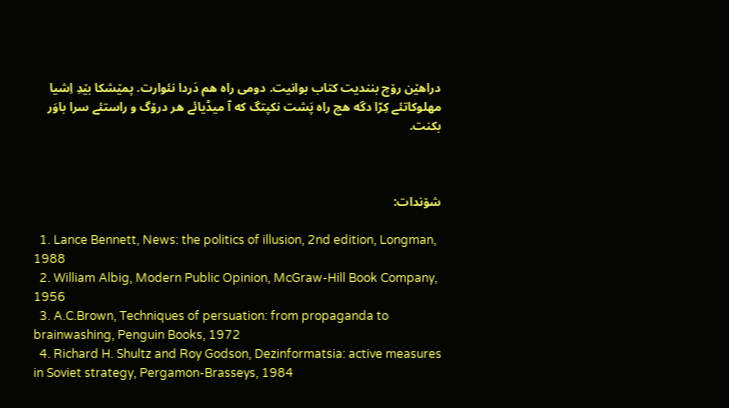دراهێن رۆچ بنندیت کتاب بوانیت. دومی راه هم دَردا نئوارت. پمێشکا بێدِ اِشیا مهلوکاتئے کِرّا دگه هچ راه پَشت نکپتگ که آ میڈیائے هر درۆگ و راستئے سرا باوَر بکنت.



شۆندات:

  1. Lance Bennett, News: the politics of illusion, 2nd edition, Longman, 1988
  2. William Albig, Modern Public Opinion, McGraw-Hill Book Company, 1956
  3. A.C.Brown, Techniques of persuation: from propaganda to brainwashing, Penguin Books, 1972
  4. Richard H. Shultz and Roy Godson, Dezinformatsia: active measures in Soviet strategy, Pergamon-Brasseys, 1984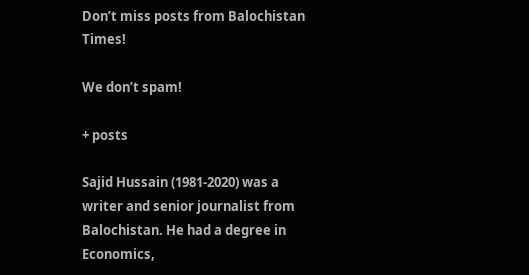Don’t miss posts from Balochistan Times!

We don’t spam!

+ posts

Sajid Hussain (1981-2020) was a writer and senior journalist from Balochistan. He had a degree in Economics,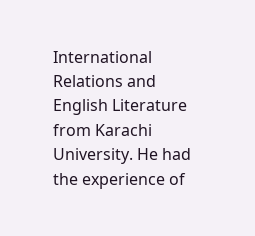International Relations and English Literature from Karachi University. He had the experience of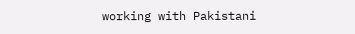working with Pakistani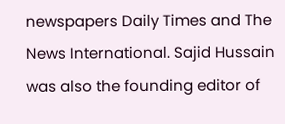newspapers Daily Times and The News International. Sajid Hussain was also the founding editor of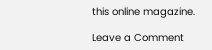this online magazine.

Leave a Comment